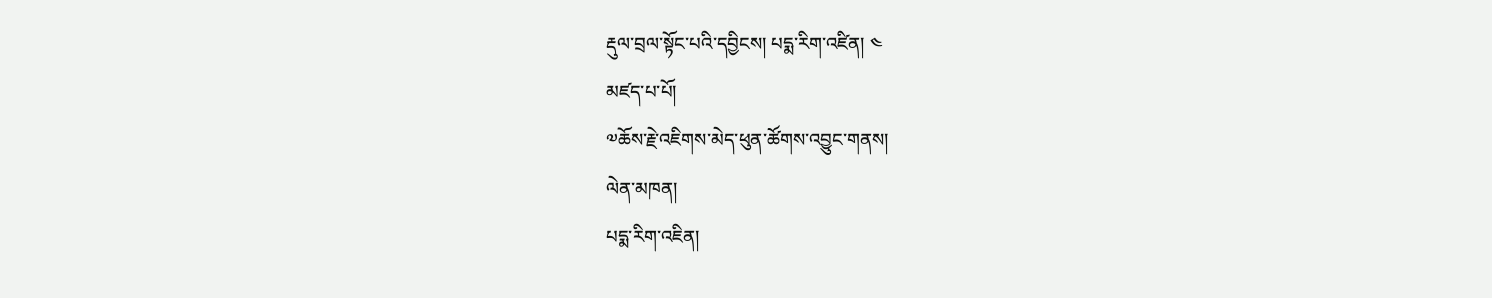རྡུལ་བྲལ་སྟོང་པའི་དབྱིངས། པདྨ་རིག་འཛིན། ༤
མཛད་པ་པོ།
༧ཆོས་རྗེ་འཇིགས་མེད་ཕུན་ཚོགས་འབྱུང་གནས།
ལེན་མཁན།
པདྨ་རིག་འཇིན།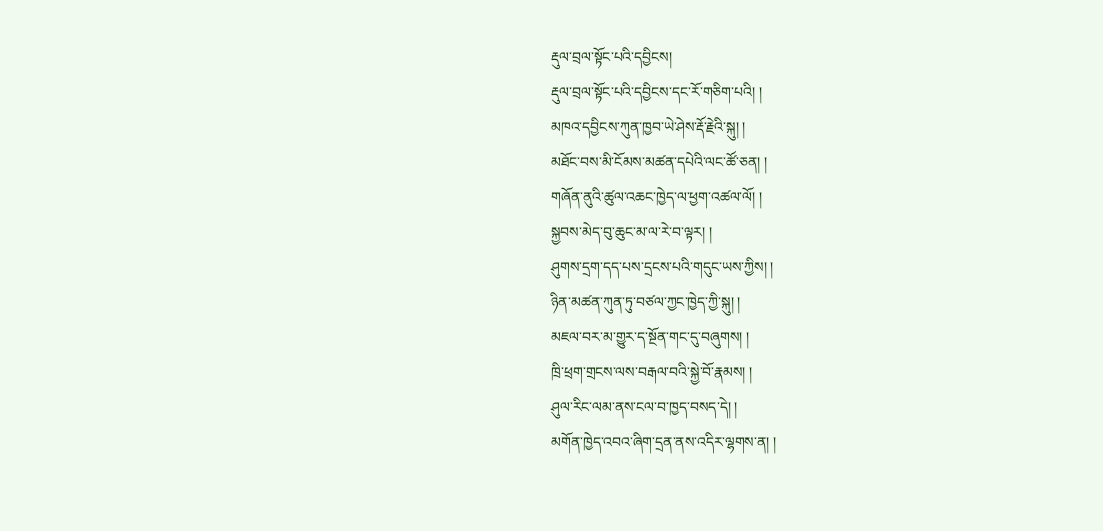རྡུལ་བྲལ་སྟོང་པའི་དབྱིངས།
རྡུལ་བྲལ་སྟོང་པའི་དབྱིངས་དང་རོ་གཅིག་པའི། །
མཁའ་དབྱིངས་ཀུན་ཁྱབ་ཡེ་ཤེས་རྡོ་རྗེའི་སྐུ། །
མཐོང་བས་མི་ངོམས་མཚན་དཔེའི་ལང་ཚོ་ཅན། །
གཞོན་ནུའི་ཚུལ་འཆང་ཁྱེད་ལ་ཕྱག་འཚལ་ལོ། །
སྐྱབས་མེད་བུ་ཆུང་མ་ལ་རེ་བ་ལྟར། །
ཤུགས་དྲག་དད་པས་དྲངས་པའི་གདུང་ཡས་ཀྱིས། །
ཉིན་མཚན་ཀུན་ཏུ་བཙལ་ཀྱང་ཁྱེད་ཀྱི་སྐུ། །
མཇལ་བར་མ་གྱུར་ད་སྔོན་གང་དུ་བཞུགས། །
ཁྲི་ཕྲག་གྲངས་ལས་བརྒལ་བའི་སྐྱེ་བོ་རྣམས། །
ཤུལ་རིང་ལམ་ནས་ངལ་བ་ཁྱད་བསད་དེ། །
མགོན་ཁྱེད་འབའ་ཞིག་དྲན་ནས་འདིར་ལྷགས་ན། །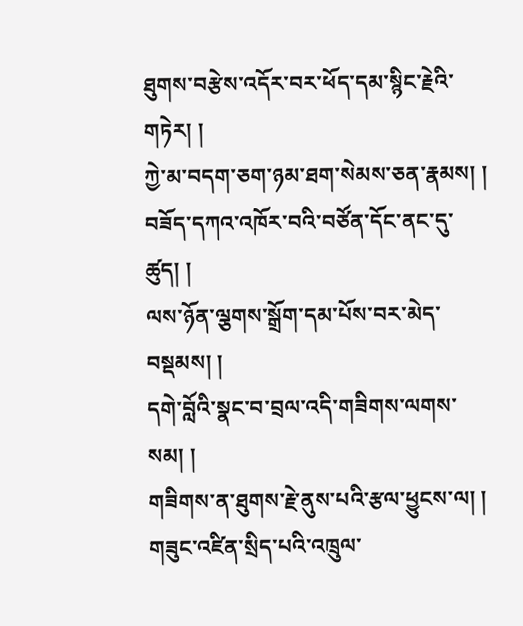ཐུགས་བརྩེས་འདོར་བར་ཕོད་དམ་སྙིང་རྗེའི་གཏེར། །
ཀྱེ་མ་བདག་ཅག་ཉམ་ཐག་སེམས་ཅན་རྣམས། །
བཟོད་དཀའ་འཁོར་བའི་བཙོན་དོང་ནང་དུ་ཚུད། །
ལས་ཉོན་ལྕགས་སྒྲོག་དམ་པོས་བར་མེད་བསྡམས། །
དགེ་བློའི་སྣང་བ་བྲལ་འདི་གཟིགས་ལགས་སམ། །
གཟིགས་ན་ཐུགས་རྗེ་ནུས་པའི་རྩལ་ཕྱུངས་ལ། །
གཟུང་འཛིན་སྲིད་པའི་འཁྲུལ་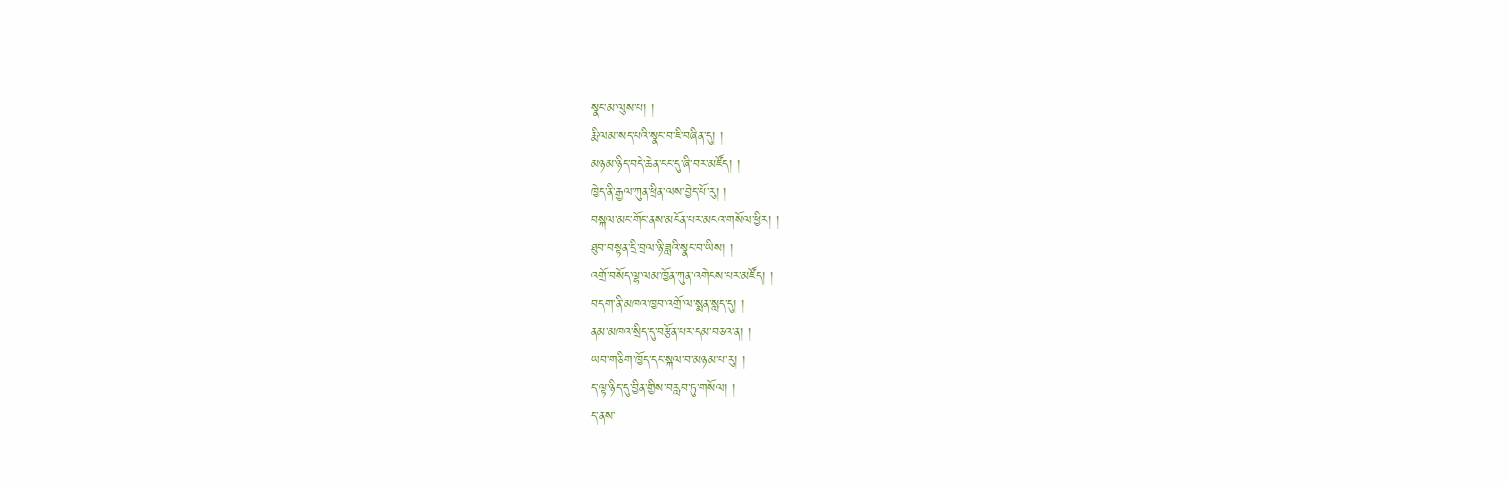སྣང་མ་ལུས་པ། །
རྨི་ལམ་སད་པའི་སྣང་བ་ཇི་བཞིན་དུ། །
མཉམ་ཉིད་བདེ་ཆེན་ངང་དུ་ཞི་བར་མཛོད། །
ཁྱེད་ནི་རྒྱལ་ཀུན་ཕྲིན་ལས་བྱེད་པོ་རུ། །
བསྐལ་མང་གོང་ནས་མངོན་པར་མངའ་གསོལ་ཕྱིར། །
ཐུབ་བསྟན་དྲི་བྲལ་ཉི་ཟླའི་སྣང་བ་ཡིས། །
འགྲོ་བསོད་ལྷ་ལམ་ཁྱོན་ཀུན་འགེངས་པར་མཛོད། །
བདག་ནི་མཁའ་ཁྱབ་འགྲོ་ལ་སྨན་སླད་དུ། །
ནམ་མཁའ་སྲིད་དུ་བརྩོན་པར་དམ་བཅའ་ན། །
ཡབ་གཅིག་ཁྱོད་དང་སྐལ་བ་མཉམ་པ་རུ། །
ད་ལྟ་ཉིད་དུ་བྱིན་གྱིས་བརླབ་ཏུ་གསོལ། །
ད་ནས་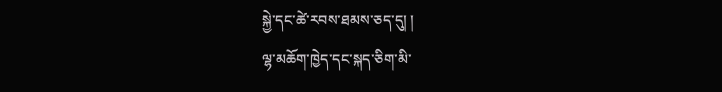སྐྱེ་དང་ཚེ་རབས་ཐམས་ཅད་དུ། །
ལྷ་མཆོག་ཁྱེད་དང་སྐད་ཅིག་མི་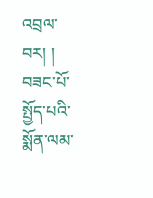འབྲལ་བར། །
བཟང་པོ་སྤྱོད་པའི་སྨོན་ལམ་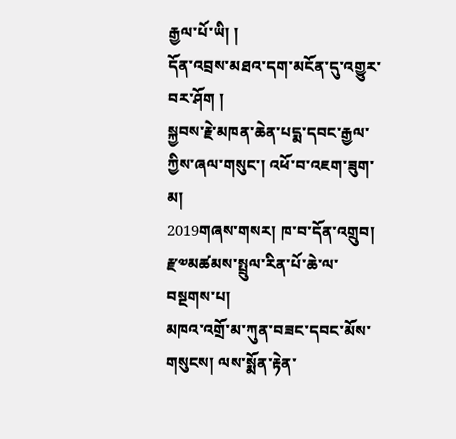རྒྱལ་པོ་ཡི། །
དོན་འབྲས་མཐའ་དག་མངོན་དུ་འགྱུར་བར་ཤོག །
སྐྱབས་རྗེ་མཁན་ཆེན་པདྨ་དབང་རྒྱལ་ཀྱིས་ཞལ་གསུང་། འཕོ་བ་འཇག་ཟུག་མ།
2019གཞས་གསར། ཁ་བ་དོན་འགྲུབ། རྫ༧མཚམས་སྤྲུལ་རིན་པོ་ཆེ་ལ་བསྔགས་པ།
མཁའ་འགྲོ་མ་ཀུན་བཟང་དབང་མོས་གསུངས། ལས་སྨོན་རྟེན་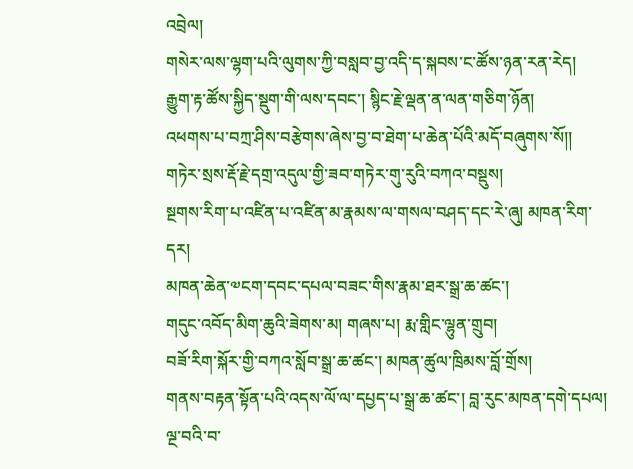འབྲེལ།
གསེར་ལས་ལྷག་པའི་ལུགས་ཀྱི་བསླབ་བྱ་འདི་ད་སྐབས་ང་ཚོས་ཉན་རན་རེད།
རྒྱུག་རྟ་ཚོས་སྐྱིད་སྡུག་གི་ལས་དབང་། སྙིང་རྗེ་ལྡན་ན་ལན་གཅིག་ཉོན།
འཕགས་པ་བཀྲ་ཤིས་བརྩེགས་ཞེས་བྱ་བ་ཐེག་པ་ཆེན་པོའི་མདོ་བཞུགས་སོ།།
གཏེར་སྲས་རྡོ་རྗེ་དགྲ་འདུལ་གྱི་ཟབ་གཏེར་གུ་རུའི་བཀའ་བསྡུས།
སྔགས་རིག་པ་འཛིན་པ་འཛིན་མ་རྣམས་ལ་གསལ་བཤད་དང་རེ་ཞུ། མཁན་རིག་དར།
མཁན་ཆེན་༧ངག་དབང་དཔལ་བཟང་གིས་རྣམ་ཐར་སྒྲ་ཆ་ཚང་།
གདུང་འབོད་མིག་ཆུའི་ཟེགས་མ། གཞས་པ། རྨ་གླིང་ལྷུན་གྲུབ།
བཟོ་རིག་སྐོར་གྱི་བཀའ་སློབ་སྒྲ་ཆ་ཚང་། མཁན་ཚུལ་ཁྲིམས་བློ་གྲོས།
གནས་བརྟན་སྟོན་པའི་འདས་ལོ་ལ་དཔྱད་པ་སྒྲ་ཆ་ཚང་། བླ་རུང་མཁན་དགེ་དཔལ།
ལྔ་བའི་བ་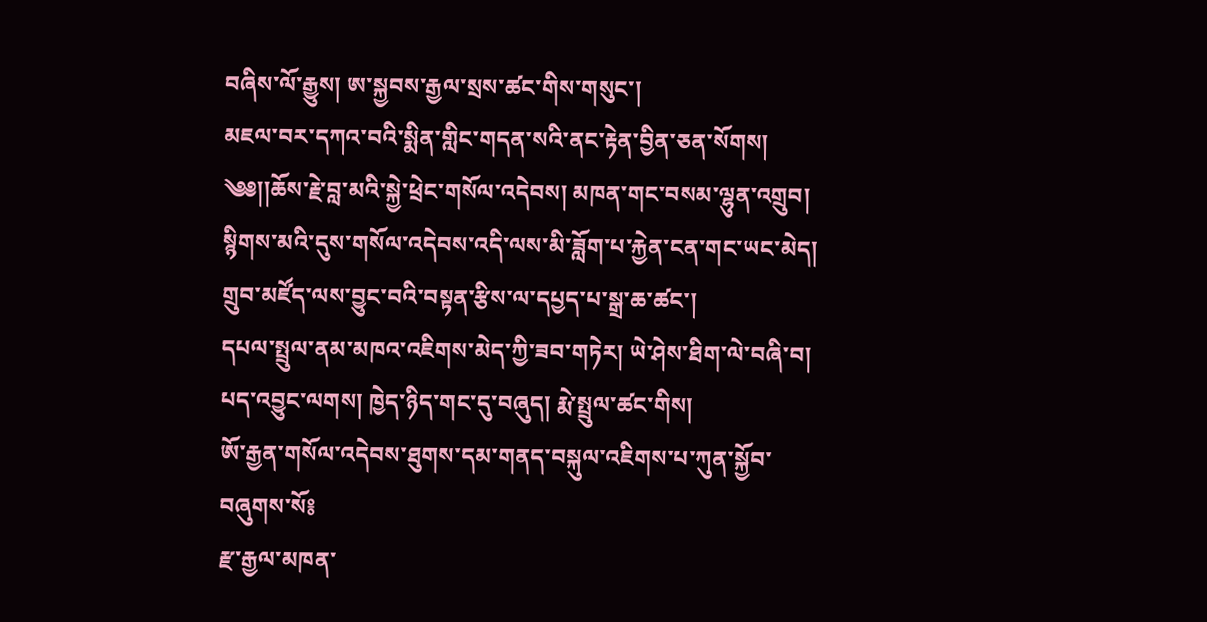བཞིས་ལོ་རྒྱུས། ཨ་སྐྱབས་རྒྱལ་སྲས་ཚང་གིས་གསུང་།
མཇལ་བར་དཀའ་བའི་སྨིན་གླིང་གདན་སའི་ནང་རྟེན་བྱིན་ཅན་སོགས།
༄༅།།ཆོས་རྗེ་བླ་མའི་སྐྱེ་ཕྲེང་གསོལ་འདེབས། མཁན་གང་བསམ་ལྷུན་འགྲུབ།
སྙིགས་མའི་དུས་གསོལ་འདེབས་འདི་ལས་མི་ཟློག་པ་རྐྱེན་ངན་གང་ཡང་མེད།
གྲུབ་མཛོད་ལས་བྱུང་བའི་བསྟན་རྩིས་ལ་དཔྱད་པ་སྒྲ་ཆ་ཚང་།
དཔལ་སྤྲུལ་ནམ་མཁའ་འཇིགས་མེད་ཀྱི་ཟབ་གཏེར། ཡེ་ཤེས་ཐིག་ལེ་བཞི་བ།
པད་འབྱུང་ལགས། ཁྱེད་ཉིད་གང་དུ་བཞུད། རྨེ་སྤྲུལ་ཚང་གིས།
ཨོ་རྒྱན་གསོལ་འདེབས་ཐུགས་དམ་གནད་བསྐུལ་འཇིགས་པ་ཀུན་སྐྱོབ་བཞུགས་སོ༔
རྫ་རྒྱལ་མཁན་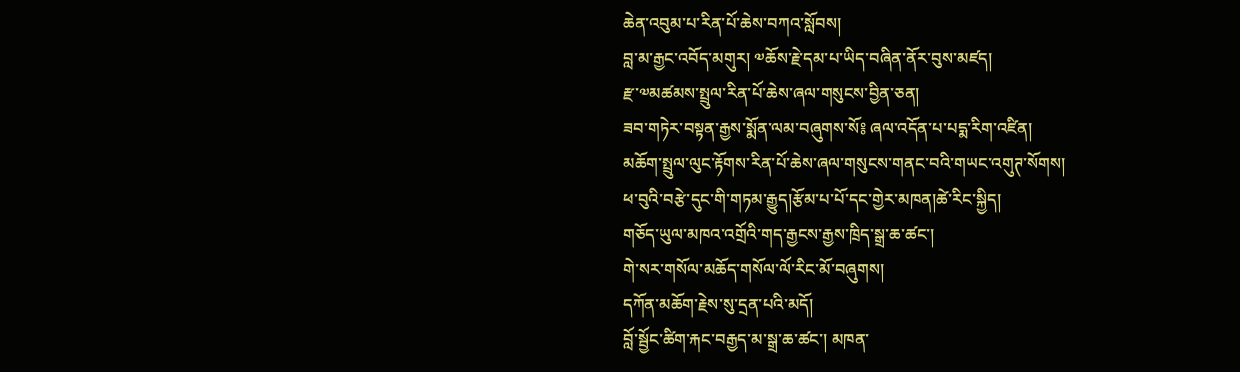ཆེན་འབུམ་པ་རིན་པོ་ཆེས་བཀའ་སློབས།
བླ་མ་རྒྱང་འབོད་མགུར། ༧ཆོས་རྗེ་དམ་པ་ཡིད་བཞིན་ནོར་བུས་མཛད།
རྫ་༧མཚམས་སྤྲུལ་རིན་པོ་ཆེས་ཞལ་གསུངས་བྱིན་ཅན།
ཟབ་གཏེར་བསྟན་རྒྱས་སྨོན་ལམ་བཞུགས་སོ༔ ཞལ་འདོན་པ་པདྨ་རིག་འཛིན།
མཆོག་སྤྲུལ་ལུང་རྟོགས་རིན་པོ་ཆེས་ཞལ་གསུངས་གནང་བའི་གཡང་འགུཊ་སོགས།
ཕ་བུའི་བརྩེ་དུང་གི་གཏམ་རྒྱུད།རྩོམ་པ་པོ་དང་གྱེར་མཁན།ཚེ་རིང་སྐྱིད།
གཅོད་ཡུལ་མཁའ་འགྲོའི་གད་རྒྱངས་རྒྱས་ཁྲིད་སྒྲ་ཆ་ཚང་།
གེ་སར་གསོལ་མཆོད་གསོལ་ལོ་རིང་མོ་བཞུགས།
དཀོན་མཆོག་རྗེས་སུ་དྲན་པའི་མདོ།
བློ་སྦྱོང་ཚིག་རྐང་བརྒྱད་མ་སྒྲ་ཆ་ཚང་། མཁན་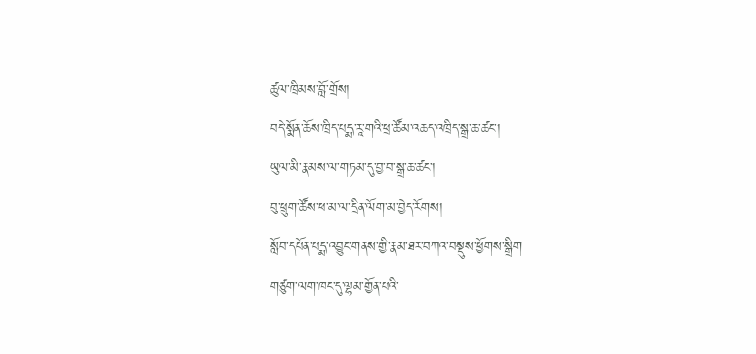ཚུལ་ཁྲིམས་བློ་གྲོས།
བདེ་སྨོན་ཆོས་ཁྲིད་པདྨ་རཱ་གའི་ཕྲ་ཚོམ་འཆད་འཁྲིད་སྒྲ་ཆ་ཚང་།
ཡུལ་མི་རྣམས་ལ་གཏམ་དུ་བྱ་བ་སྒྲ་ཆ་ཚང་།
བུ་ཕྲུག་ཚོས་ཕ་མ་ལ་དྲིན་ལོག་མ་བྱེད་རོགས།
སློབ་དཔོན་པདྨ་འབྱུང་གནས་གྱི་རྣམ་ཐར་བཀའ་བསྡུས་ཕྱོགས་སྒྲིག
གཙུག་ལག་ཁང་དུ་ལྷམ་གྱོན་པའི་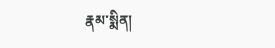རྣམ་སྨིན།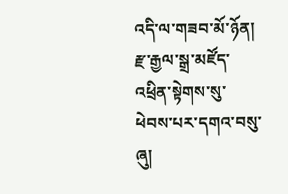འདི་ལ་གཟབ་མོ་ཉོན།
རྫ་རྒྱལ་སྒྲ་མཛོད་འཕྲིན་སྟེགས་སུ་ཕེབས་པར་དགའ་བསུ་ཞུ།